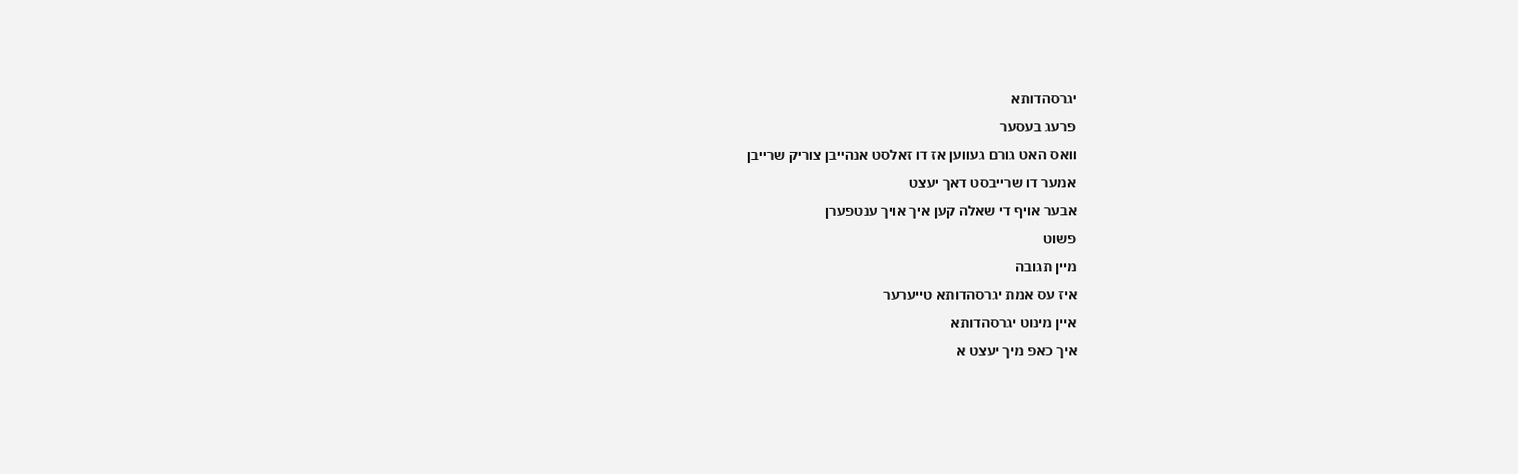יגרסהדותא
פרעג בעסער
וואס האט גורם געווען אז דו זאלסט אנהייבן צוריק שרייבן
אמער דו שרייבסט דאך יעצט
אבער אויף די שאלה קען איך אויך ענטפערן
פשוט
מיין תגובה
איז עס אמת יגרסהדותא טייערער
איין מינוט יגרסהדותא
איך כאפ מיך יעצט א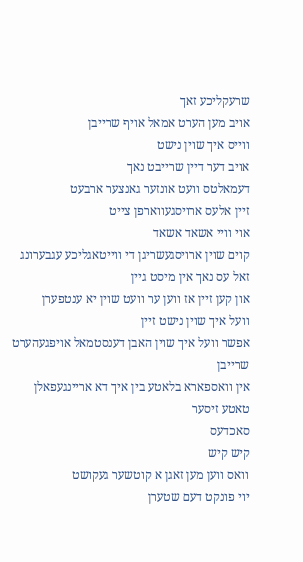שרעקליכע זאך
אויב מען הערט אמאל אויף שרייבן
ווייס איך שוין נישט
אויב דער דיין שרייבט נאך
דעמאלטס וועט אונזער גאנצער ארבעט
זיין אלעס ארויסגעווארפן צייט
אוי וויי אשאד אשאד
קוים שוין ארויסגעשריגן די ווייטאגליכע עגבערונג
זאל עס נאך אין מיסט גיין
און קען זיין אז ווען ער וועט שוין יא ענטפערן
וועל איך שוין נישט זיין
אפשר וועל איך שוין האבן דענסטמאל אויפגעהערט שרייבן
אין וואספארא בלאטע בין איך דא אריינגעפאלן טאטע זיסער
סאכדעס
קיש קיש
וואס ווען מען זאגן א קוטשער געקושט
יוי פונקט דעם שטערן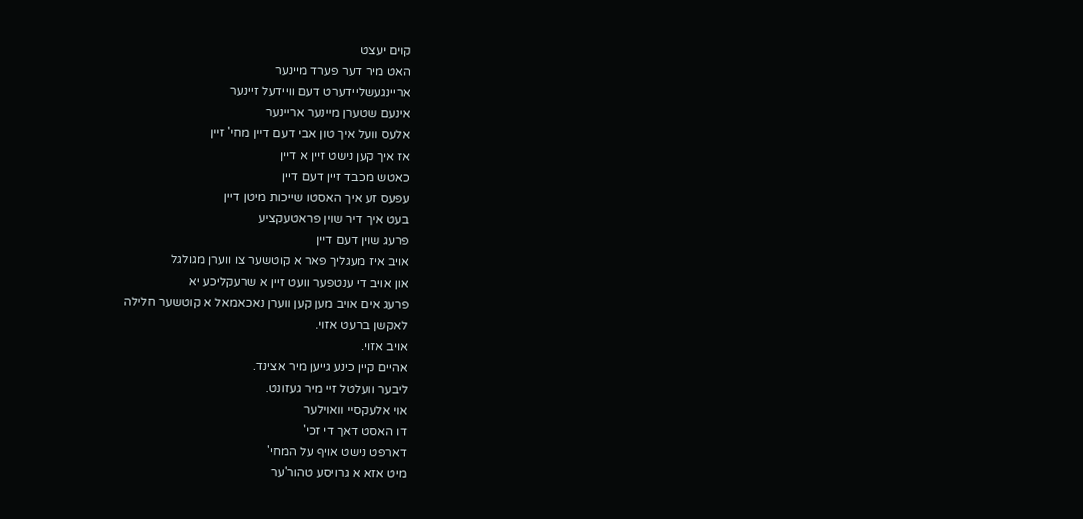קוים יעצט
האט מיר דער פערד מיינער
אריינגעשליידערט דעם וויידעל זיינער
אינעם שטערן מיינער אריינער
אלעס וועל איך טון אבי דעם דיין מחי' זיין
אז איך קען נישט זיין א דיין
כאטש מכבד זיין דעם דיין
עפעס זע איך האסטו שייכות מיטן דיין
בעט איך דיר שוין פראטעקציע
פרעג שוין דעם דיין
אויב איז מעגליך פאר א קוטשער צו ווערן מגולגל
און אויב די ענטפער וועט זיין א שרעקליכע יא
פרעג אים אויב מען קען ווערן נאכאמאל א קוטשער חלילה
לאקשן ברעט אזוי.
אויב אזוי.
אהיים קיין כינע גייען מיר אצינד.
ליבער וועלטל זיי מיר געזונט.
אוי אלעקסיי וואוילער
דו האסט דאך די זכי'
דארפט נישט אויף על המחי'
מיט אזא א גרויסע טהור'ער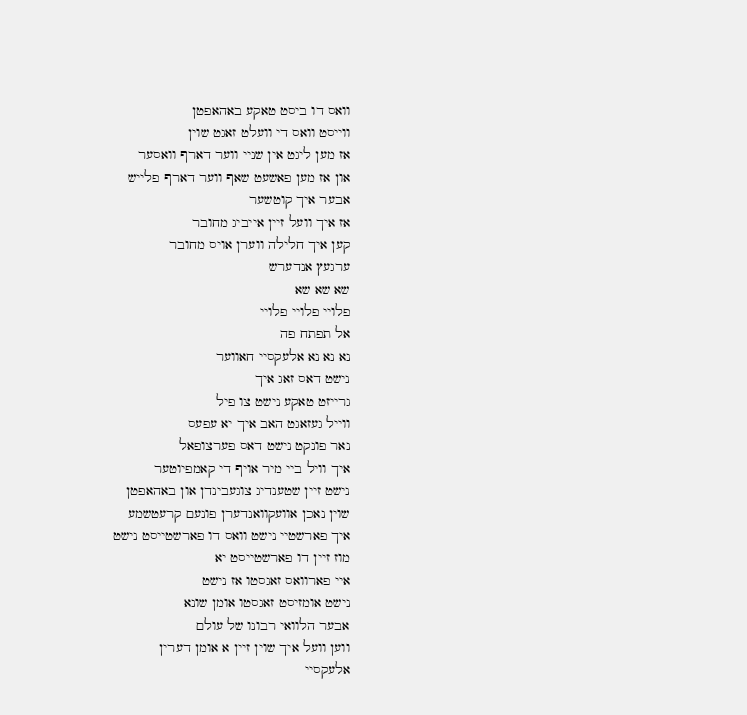וואס דו ביסט טאקע באהאפטן
ווייסט וואס די וועלט זאגט שוין
אז מען ליגט אין שניי ווער דארף וואסער
און אז מען פאשעט שאף ווער דארף פלייש
אבער איך קוטשער
אז איך וועל זיין אייביג מחובר
קען איך חלילה ווערן אויס מחובר
ערגעץ אנדערש
שא שא שא
פלויי פלויי פלויי
אל תפתח פה
נא נא נא אלעקסיי חאווער
נישט דאס זאג איך
גרייזט טאקע נישט צו פיל
ווייל געזאגט האב איך יא עפעס
נאר פונקט נישט דאס פערצופאל
איך וויל ביי מיר אויף די קאמפיוטער
נישט זיין שטענדיג צוגעבינדן און באהאפטן
שוין נאכן אוועקוואנדערן פונעם קרעטשמע
איך פארשטיי נישט וואס דו פארשטייסט נישט
מוז זיין דו פארשטייסט יא
איי פארוואס זאגסטו אז נישט
נישט אומזיסט זאגסטו אומן שונא
אבער הלוואי רבונו של עולם
ווען וועל איך שוין זיין א אומן דערין
אלעקסיי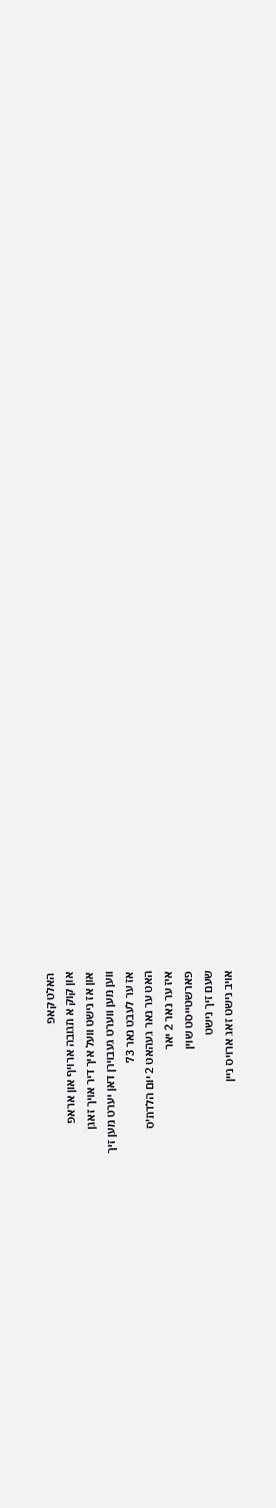האלט קאפ
און קוק א תגובה ארויף און אראפ
און אז נישט וועל איך דיר אויך זאגן
ווען מען ווערט געבוירן דאן יערט מען זיך
אז ער לעבט נאר 73
האט ער נאר געהאט 2 יום הלדת'ס
איז ער נאר 2 יאר
פארשטייסט שוין
שעם זיך נישט
אויב נישט זאג ארויס ניין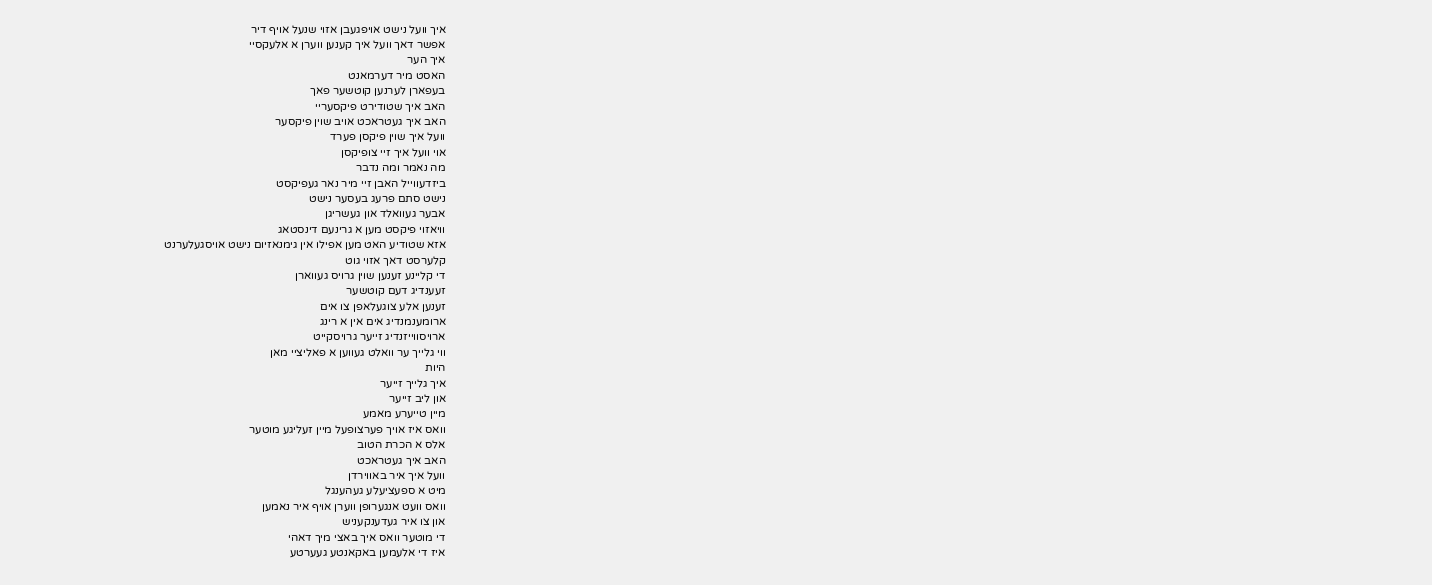איך וועל נישט אויפגעבן אזוי שנעל אויף דיר
אפשר דאך וועל איך קענען ווערן א אלעקסיי
איך הער
האסט מיר דערמאנט
בעפארן לערנען קוטשער פאך
האב איך שטודירט פיקסעריי
האב איך געטראכט אויב שוין פיקסער
וועל איך שוין פיקסן פערד
אוי וועל איך זיי צופיקסן
מה נאמר ומה נדבר
ביזדעווייל האבן זיי מיר נאר געפיקסט
נישט סתם פרעג בעסער נישט
אבער געוואלד און געשריגן
וויאזוי פיקסט מען א גרינעם דינסטאג
אזא שטודיע האט מען אפילו אין גימנאזיום נישט אויסגעלערנט
קלערסט דאך אזוי גוט
די קליינע זענען שוין גרויס געווארן
זעענדיג דעם קוטשער
זענען אלע צוגעלאפן צו אים
ארומענמנדיג אים אין א רינג
ארויסווייזנדיג זייער גרויסקייט
ווי גלייך ער וואלט געווען א פאליציי מאן
היות
איך גלייך זייער
און ליב זייער
מיין טייערע מאמע
וואס איז אויך פערצופעל מיין זעליגע מוטער
אלס א הכרת הטוב
האב איך געטראכט
וועל איך איר באווירדן
מיט א ספעציעלע געהענגל
וואס וועט אנגערופן ווערן אויף איר נאמען
און צו איר געדענקעניש
די מוטער וואס איך באצי מיך דאהי
איז די אלעמען באקאנטע געערטע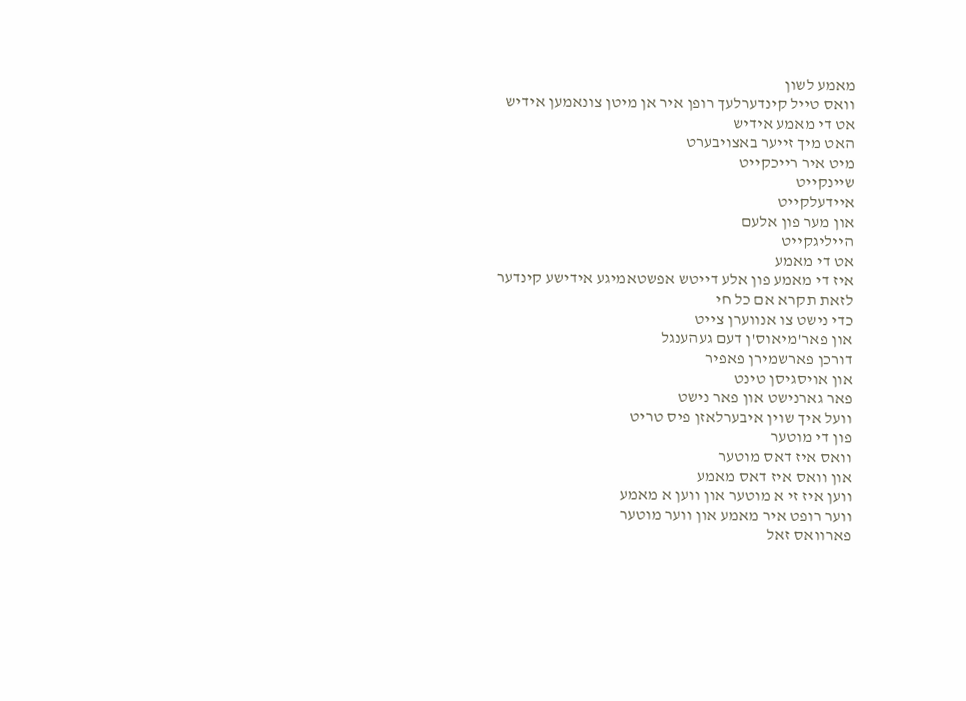מאמע לשון
וואס טייל קינדערלעך רופן איר אן מיטן צונאמען אידיש
אט די מאמע אידיש
האט מיך זייער באצויבערט
מיט איר רייכקייט
שיינקייט
איידעלקייט
און מער פון אלעם
הייליגקייט
אט די מאמע
איז די מאמע פון אלע דייטש אפשטאמיגע אידישע קינדער
לזאת תקרא אם כל חי
כדי נישט צו אנווערן צייט
און פאר'מיאוס'ן דעם געהענגל
דורכן פארשמירן פאפיר
און אויסגיסן טינט
פאר גארנישט און פאר נישט
וועל איך שוין איבערלאזן פיס טריט
פון די מוטער
וואס איז דאס מוטער
און וואס איז דאס מאמע
ווען איז זי א מוטער און ווען א מאמע
ווער רופט איר מאמע און ווער מוטער
פארוואס זאל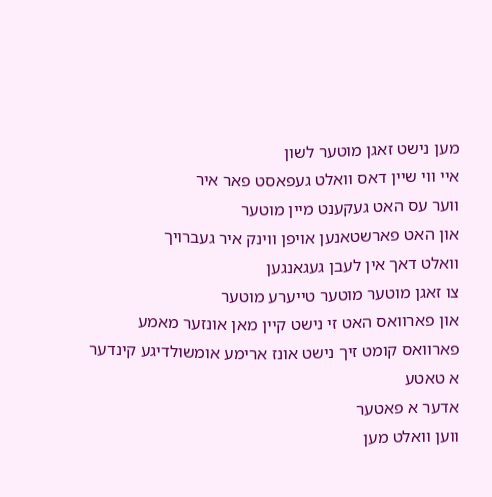מען נישט זאגן מוטער לשון
איי ווי שיין דאס וואלט געפאסט פאר איר
ווער עס האט געקענט מיין מוטער
און האט פארשטאנען אויפן ווינק איר געברויך
וואלט דאך אין לעבן געגאנגען
צו זאגן מוטער מוטער טייערע מוטער
און פארוואס האט זי נישט קיין מאן אונזער מאמע
פארוואס קומט זיך נישט אונז ארימע אומשולדיגע קינדער
א טאטע
אדער א פאטער
ווען וואלט מען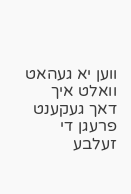ווען יא געהאט וואלט איך דאך געקענט פרעגן די זעלבע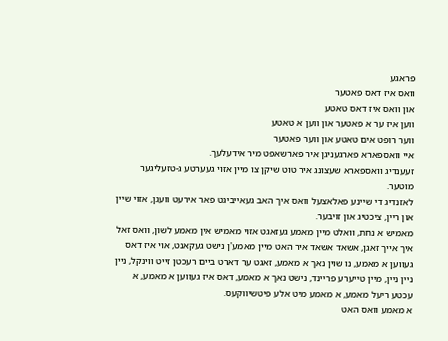פראגע
וואס איז דאס פאטער
און וואס איז דאס טאטע
ווען איז ער א פאטער און ווען א טאטע
ווער רופט אים טאטע און ווער פאטער
איי וואספארא פארגעניגן איר פארשאפט מיר אידעלעך.
זעענדיג וואספארא שעצונג איר טוט שיקן צו מיין אזוי געערטע ג-טזעליגער מוטער.
לאזנדיג די שיינע פאלאצעל וואס איך האב געאייביגט פאר אירעט וועגן, אזוי שיין און ריין, ציכטיג און זויבער.
מאמיש א נחת, וואלט מיין מאמע געזאגט אזוי מאמיש אין מאמע לשון, וואס זאל איך אייך זאגן, אשאד אשאד איר האט מיין מאמע'ן נישט געקאנט, אוי איז דאס געווען א מאמע, נו שוין נאך א מאמע, זאגט ער דארט ביים רעכטן זייט ווינקל, ניין ניין ניין, מיין טייערע פריינד, נישט נאך א מאמע, דאס איז געווען א מאמע, א עכטע ריעל מאמע, א מאמע מיט אלע פיטשיווקעס.
א מאמע וואס האט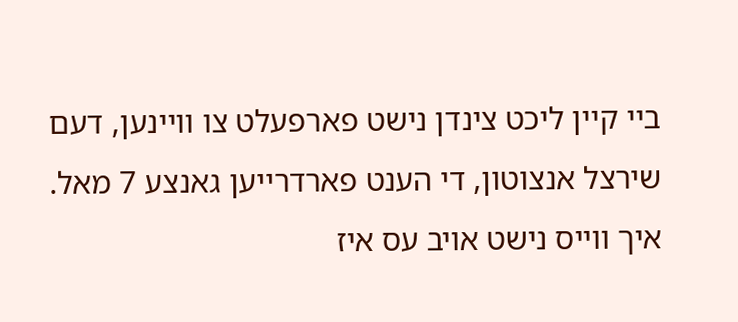ביי קיין ליכט צינדן נישט פארפעלט צו וויינען, דעם שירצל אנצוטון, די הענט פארדרייען גאנצע 7 מאל.
איך ווייס נישט אויב עס איז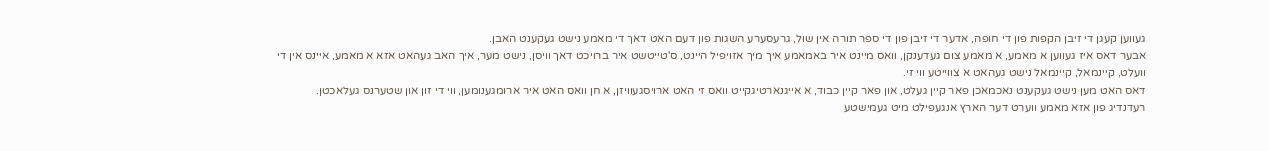געווען קעגן די זיבן הקפות פון די חופה, אדער די זיבן פון די ספר תורה אין שול, גרעסערע השגות פון דעם האט דאך די מאמע נישט געקענט האבן.
אבער דאס איז געווען א מאמע, א מאמע צום געדענקן, וואס מיינט איר באמאמע איך מיך אזויפיל היינט, ס'טייטשט איר ברויכט דאך וויסן, נישט מער, איך האב געהאט אזא א מאמע, איינס אין די וועלט, קיינמאל, קיינמאל נישט געהאט א צווייטע ווי זי.
דאס האט מען נישט געקענט נאכמאכן פאר קיין געלט, און פאר קיין כבוד, א אייגנארטיגקייט וואס זי האט ארויסגעוויזן, א חן וואס האט איר ארומגענומען, ווי די זון און שטערנס געלאכטן.
רעדנדיג פון אזא מאמע ווערט דער הארץ אנגעפילט מיט געמישטע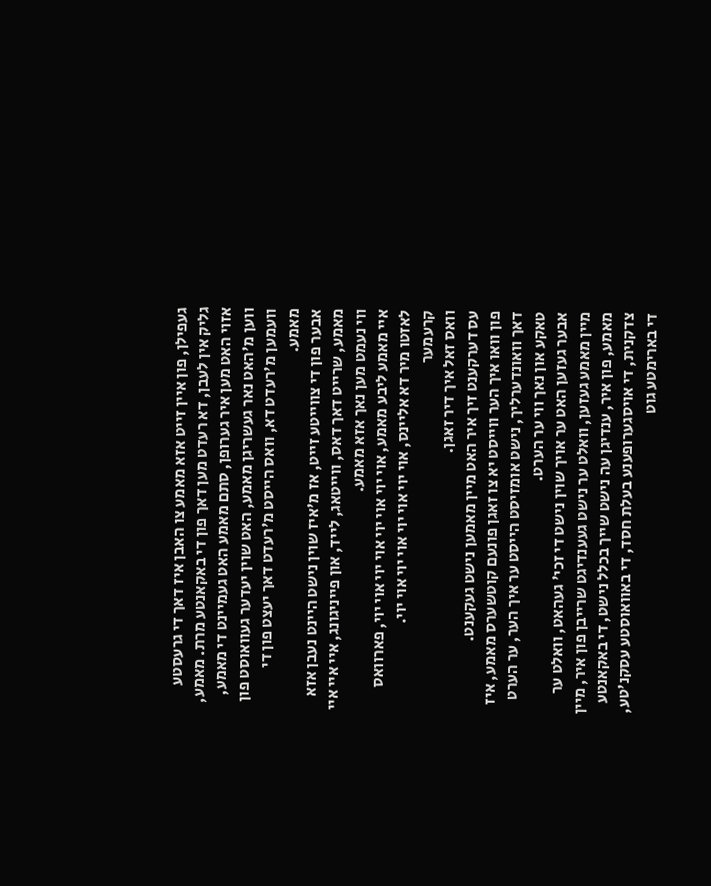געפילן, פון איין זייט אזא מאמע צו האבן איז דאך די גרעסטע גליק אין לעבן, דא רעדט מען דאך פון די באקאנטע מרת. מאמע, אזוי האט מען איר גערופן, סתם מאמע האט געמיינט די מאמע, ווען מ'האט נאר געשריגן מאמע, האט שוין יעדער געוואוסט פון וועמען מ'רעדט דא, וואס הייסט מ'רעדט דאך יעצט פון די מאמע.
אבער פון די צווייטע זייט, אז מ'איז שוין נישט היינט נעבן אזא מאמע, שרייט דאך דאס, ווייטאג, לייד, און פייניגונג, איי איי איי ווי נעמט מען נאך אזא מאמע.
איי מאמע ליבע מאמע, אוי יוי אוי יוי אוי יוי אוי יוי, פארוואס לאזטו מיר דא אליינס, אוי יוי אוי יוי אוי יוי אוי יוי.
קרעמער
וואס זאל איך דיר זאגן.
עס דערקענט זיך איר האט מיין מאמען נישט געקענט.
פון וואו איך הער ווייסט יא צו זאגן פונעם קוטשערס מאמע, איז דאך וואונדערליך, נישט אומזיסט הייסט ער איך הער, ער הערט טאקע און נאך ווי ער הערט.
אבער געזען האט ער אויך שוין נישט די זכי' געהאט, וואלט ער מיין מאמע געזען, וואלט ער נישט געענדיגט שרייבן פון איר, מיין מאמע, פון איר, ענדיגן עה נישט שייך בכלל נישט, די באקאנטע צדקנית, די אויסגערופענע בעלת חסד, די באוואוסטע עסקנ'טע, די בארימטע גוט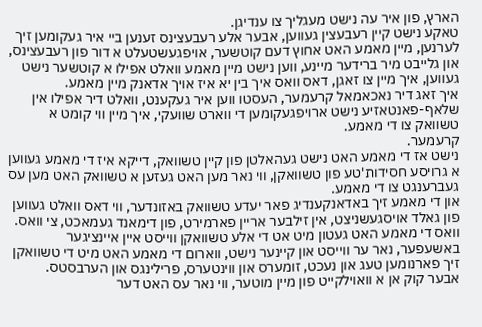הארץ, פון איר עה נישט מעגליך צו ענדיגן.
טאקע נישט קיין רעבעצין געווען, אבער אלע רעבעצינס זענען ביי איר געקומען זיך לערנען, מיין מאמע האט אחוץ דעם קוטשער, אויפגעשטעלט א דור פון רעבעצינס, און גלייבט מיר ברידער מיינע, ווען נישט מיין מאמע וואלט אפילו א קוטשער נישט געווען, איך מיין צו זאגן, דאס וואס איך בין יא איז אויך אדאנק מיין מאמע.
איך זאג דיר נאכאמאל קרעמער, העסטו ווען איר געקענט, וואלט דיר אפילו אין שלאף-פאנטאזיע נישט ארויפגעקומען די ווארט שוועקי, איך מיין ווי קומט א טשוואק צו די מאמע.
קרעמער.
נישט אז די מאמע האט נישט געהאלטן פון קיין טשוואק, דייקא איז די מאמע געווען א גרויסע חסידות'טע פון טשוואקן, ווי נאר מען האט געזען א טשוואק האט מען עס געברענגט צו די מאמע.
און די מאמע זיך באדאנקענדיג פאר יעדע טשוואק באזונדער, ווי דאס וואלט געווען פון גאלד אויסגעשניצט, אין זילבער אריין פארמירט, פון דימאנד געמאכט, צי וואס.
וואס די מאמע האט געטון מיט אט די אלע טשוואקן ווייסט איין איינציגער באשעפער, נאר ער ווייסט און קיינער נישט, ווארום די מאמע האט מיט די טשוואקן זיך פארנומען טעג און נעכט, זומערס און ווינטערס, פרילינגס און הערבסטס.
אבער קוק אן א וואוילקייט פון מיין מוטער, ווי נאר עס האט דער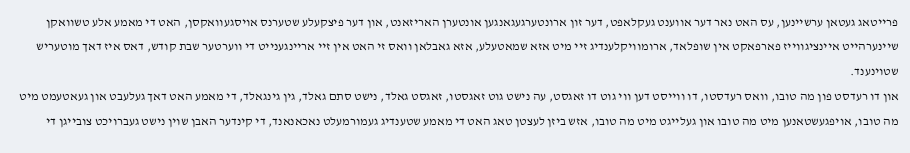פרייטאג געטאן ערשיינען, עס האט נאר דער אווענט געקלאפט, דער זון ארונטערגעגאנגען אונטערן האריזאנט, און דער פיצקעלע שטערנס אויסגעוואקסן, האט די מאמע אלע טשוואקן שיינערהייט איינציגווייז פארפאקט אין שופלאד, ארומוויקלענדיג זיי מיט אזא שמאטעלע, אזא גאבלאן וואס זי האט אין זיי אריינגענייט די ווערטער שבת קודש, דאס איז דאך מוטעריש שטוינענד.
און דו רעדסט פון מה טובו, וואס רעדסטו, דו ווייסט דען ווי גוט דו זאגסט, עה נישט גוט זאגסטו, זאגסט גאלד, נישט סתם גאלד, גין גינגאלד, די מאמע האט דאך געלעבט און געאטעמט מיט מה טובו, אויפגעשטאנען מיט מה טובו און געלייגט מיט מה טובו, אזש ביזן לעצטן טאג האט די מאמע שטענדיג געמורמעלט נאכאנאנד, די קינדער האבן שוין נישט געברויכט צובייגן די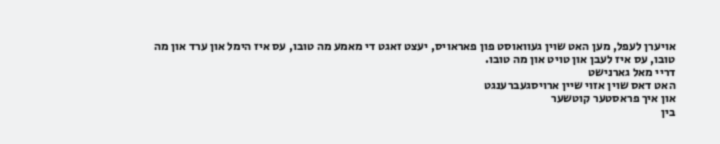אויערן לעפל, מען האט שוין געוואוסט פון פאראויס, יעצט זאגט די מאמע מה טובו, עס איז הימל און ערד און מה טובו, עס איז לעבן און טויט און מה טובו.
דריי מאל גארנישט
האט דאס שוין אזוי שיין ארויסגעברענגט
און איך פראסטער קוטשער
בין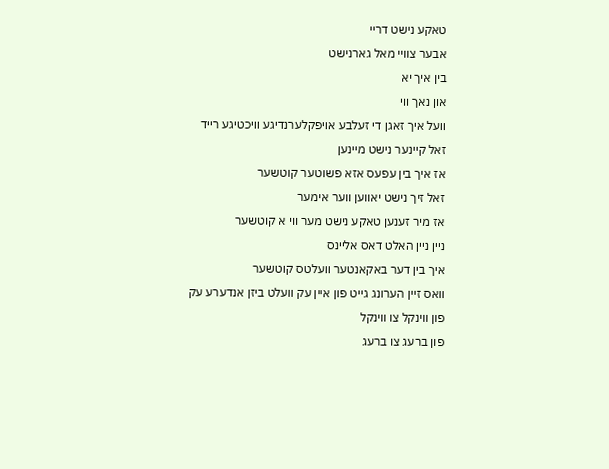טאקע נישט דריי
אבער צוויי מאל גארנישט
בין איך יא
און נאך ווי
וועל איך זאגן די זעלבע אויפקלערנדיגע וויכטיגע רייד
זאל קיינער נישט מיינען
אז איך בין עפעס אזא פשוטער קוטשער
זאל זיך נישט יאווען ווער אימער
אז מיר זענען טאקע נישט מער ווי א קוטשער
ניין ניין האלט דאס אליינס
איך בין דער באקאנטער וועלטס קוטשער
וואס זיין הערונג גייט פון איין עק וועלט ביזן אנדערע עק
פון ווינקל צו ווינקל
פון ברעג צו ברעג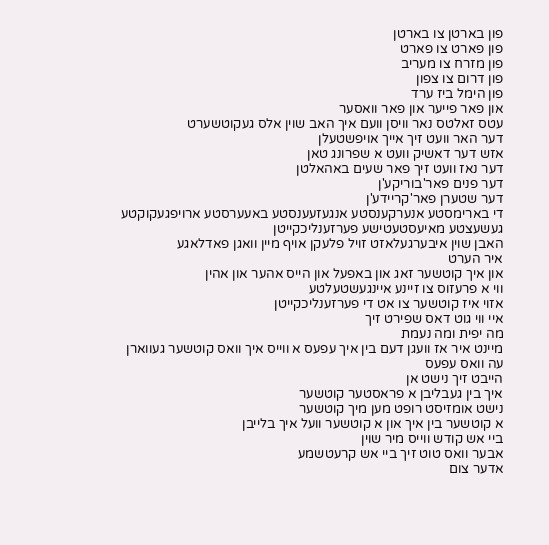פון בארטן צו בארטן
פון פארט צו פארט
פון מזרח צו מעריב
פון דרום צו צפון
פון הימל ביז ערד
און פאר פייער און פאר וואסער
עטס זאלטס נאר וויסן וועם איך האב שוין אלס געקוטשערט
דער האר וועט זיך אייך אויפשטעלן
אזש דער דאשיק וועט א שפרונג טאן
דער נאז וועט זיך פאר שעים באהאלטן
דער פנים פאר'בוריקע'ן
דער שטערן פאר'קריידע'ן
די בארימסטע אנערקענסטע אנגעזעענסטע באעערסטע ארויפגעקוקטע געשעצטע מאיעסטעטישע פערזענליכקייטן
האבן שוין איבערגעלאזט זויל פלעקן אויף מיין וואגן פאדלאגע
איר הערט
און איך קוטשער זאג און באפעל און הייס אהער און אהין
ווי א פרעזוס צו זיינע איינגעשטעלטע
אזוי איז קוטשער צו אט די פערזענליכקייטן
איי ווי גוט דאס שפירט זיך
מה יפית ומה נעמת
מיינט איר אז וועגן דעם בין איך עפעס א ווייס איך וואס קוטשער געווארן
עה וואס עפעס
הייבט זיך נישט אן
איך בין געבליבן א פראסטער קוטשער
נישט אומזיסט רופט מען מיך קוטשער
א קוטשער בין איך און א קוטשער וועל איך בלייבן
ביי אש קודש ווייס מיר שוין
אבער וואס טוט זיך ביי אש קרעטשמע
אדער צום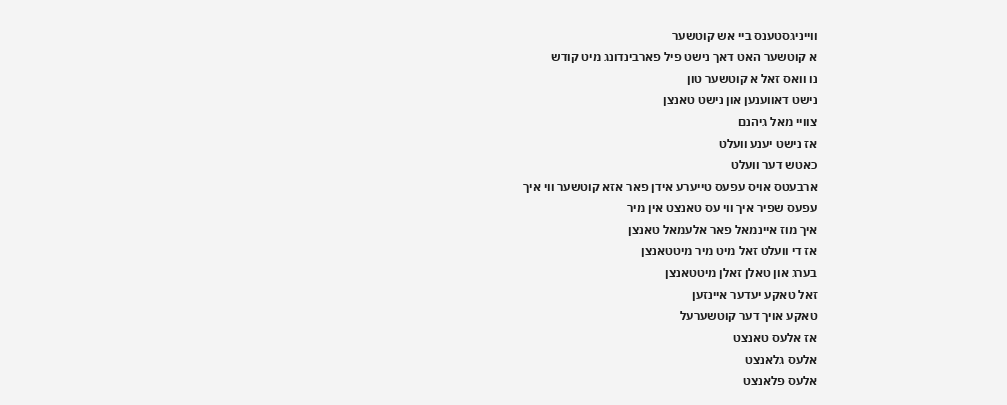ווייניגסטענס ביי אש קוטשער
א קוטשער האט דאך נישט פיל פארבינדונג מיט קודש
נו וואס זאל א קוטשער טון
נישט דאווענען און נישט טאנצן
צוויי מאל גיהנם
אז נישט יענע וועלט
כאטש דער וועלט
ארבעטס אויס עפעס טייערע אידן פאר אזא קוטשער ווי איך
עפעס שפיר איך ווי עס טאנצט אין מיר
איך מוז איינמאל פאר אלעמאל טאנצן
אז די וועלט זאל מיט מיר מיטטאנצן
בערג און טאלן זאלן מיטטאנצן
זאל טאקע יעדער איינזען
טאקע אויך דער קוטשערעל
אז אלעס טאנצט
אלעס גלאנצט
אלעס פלאנצט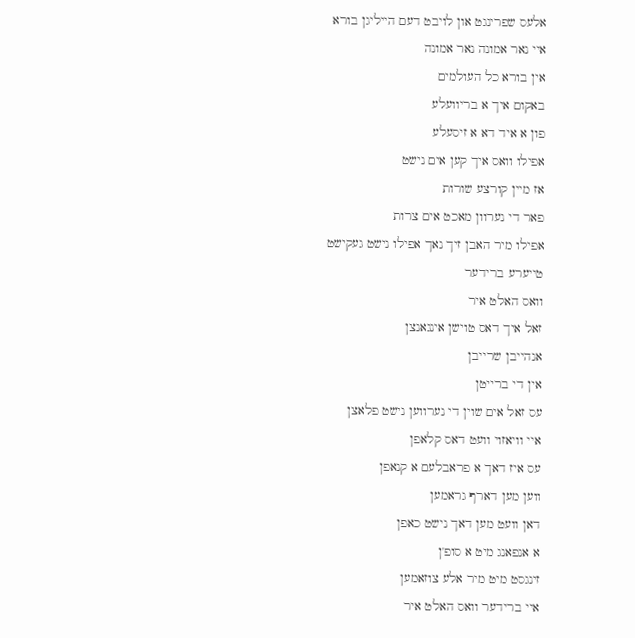אלעס שפרינגט און לויבט דעם הייליגן בורא
איי נאר אמונה נאר אמונה
אין בורא כל העולמים
באקום איך א בריוועלע
פון א איד דא א זיסעלע
אפילו וואס איך קען אים נישט
אז מיין קורצע שורות
פאר די נערוון מאכט אים צרות
אפילו מיר האבן זיך נאך אפילו נישט געקישט
טייערע ברידער
וואס האלט איר
זאל איך דאס טוישן אינגאנצן
אנהייבן שרייבן
אין די ברייטן
עס זאל אים שוין די נערווען נישט פלאצן
איי וויאזוי וועט דאס קלאפן
עס איז דאך א פראבלעם א קנאפן
ווען מען דארף גראמען
דאן וועט מען דאך נישט כאפן
א אנפאנג מיט א סופ'ן
זינגסט מיט מיר אלע צוזאמען
איי ברידער וואס האלט איר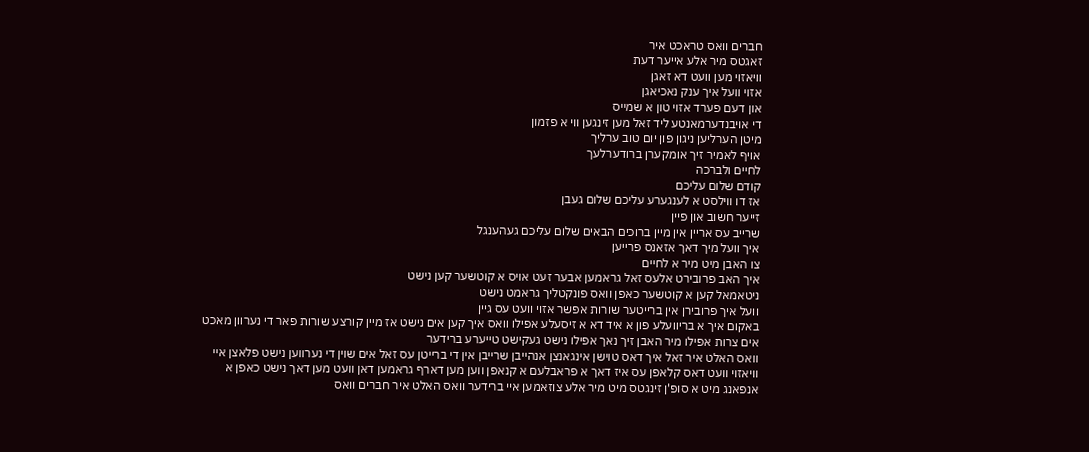חברים וואס טראכט איר
זאגטס מיר אלע אייער דעת
וויאזוי מען וועט דא זאגן
אזוי וועל איך ענק נאכיאגן
און דעם פערד אזוי טון א שמייס
די אויבנדערמאנטע ליד זאל מען זינגען ווי א פזמון
מיטן הערליען ניגון פון יום טוב ערליך
אויף לאמיר זיך אומקערן ברודערלעך
לחיים ולברכה
קודם שלום עליכם
אז דו ווילסט א לענגערע עליכם שלום געבן
זייער חשוב און פיין
שרייב עס אריין אין מיין ברוכים הבאים שלום עליכם געהענגל
איך וועל מיך דאך אזאנס פרייען
צו האבן מיט מיר א לחיים
איך האב פרובירט אלעס זאל גראמען אבער זעט אויס א קוטשער קען נישט
ניטאמאל קען א קוטשער כאפן וואס פונקטליך גראמט נישט
וועל איך פרובירן אין ברייטער שורות אפשר אזוי וועט עס גיין
באקום איך א בריוועלע פון א איד דא א זיסעלע אפילו וואס איך קען אים נישט אז מיין קורצע שורות פאר די נערוון מאכט אים צרות אפילו מיר האבן זיך נאך אפילו נישט געקישט טייערע ברידער
וואס האלט איר זאל איך דאס טוישן אינגאנצן אנהייבן שרייבן אין די ברייטן עס זאל אים שוין די נערווען נישט פלאצן איי וויאזוי וועט דאס קלאפן עס איז דאך א פראבלעם א קנאפן ווען מען דארף גראמען דאן וועט מען דאך נישט כאפן א אנפאנג מיט א סופ'ן זינגטס מיט מיר אלע צוזאמען איי ברידער וואס האלט איר חברים וואס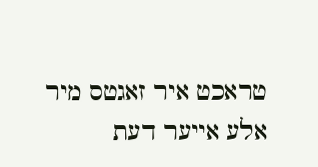טראכט איר זאגטס מיר אלע אייער דעת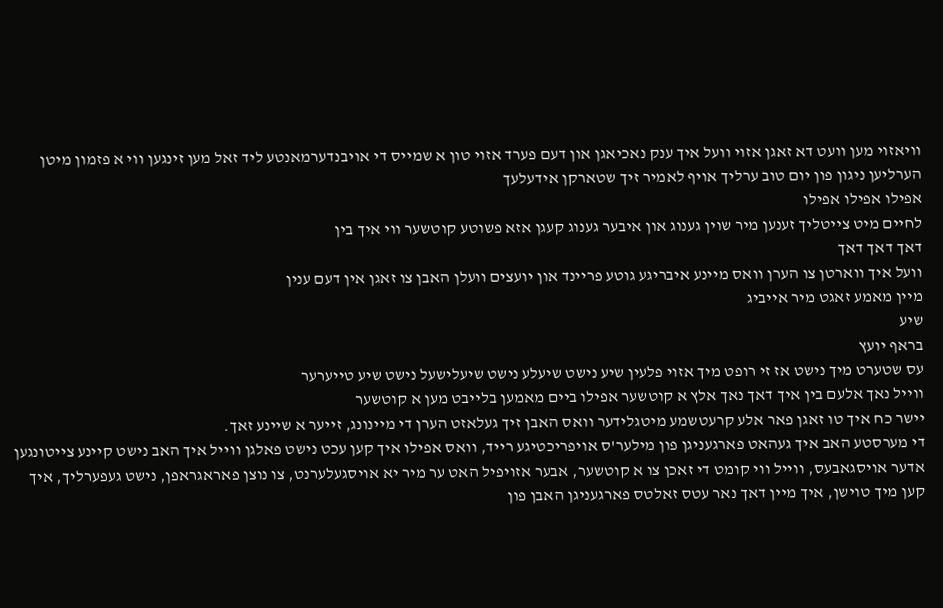וויאזוי מען וועט דא זאגן אזוי וועל איך ענק נאכיאגן און דעם פערד אזוי טון א שמייס די אויבנדערמאנטע ליד זאל מען זינגען ווי א פזמון מיטן הערליען ניגון פון יום טוב ערליך אויף לאמיר זיך שטארקן אידעלעך
אפילו אפילו אפילו
לחיים מיט צייטליך זענען מיר שוין גענוג און איבער גענוג קעגן אזא פשוטע קוטשער ווי איך בין
דאך דאך דאך
וועל איך ווארטן צו הערן וואס מיינע איבריגע גוטע פריינד און יועצים וועלן האבן צו זאגן אין דעם ענין
מיין מאמע זאגט מיר אייביג
שיע
בראף יועץ
עס שטערט מיך נישט אז זי רופט מיך אזוי פלעין שיע נישט שיעלע נישט שיעלישעל נישט שיע טייערער
ווייל נאך אלעם בין איך דאך נאך אלץ א קוטשער אפילו ביים מאמען בלייבט מען א קוטשער
יישר כח איך טו זאגן פאר אלע קרעטשמע מיטגלידער וואס האבן זיך געלאזט הערן די מיינונג, זייער א שיינע זאך.
די מערסטע האב איך געהאט פארגעניגן פון מילער'ס אויפריכטיגע רייד, וואס אפילו איך קען עכט נישט פאלגן ווייל איך האב נישט קיינע צייטונגען אדער אויסגאבעס, ווייל ווי קומט די זאכן צו א קוטשער, אבער אזויפיל האט ער מיר יא אויסגעלערנט, צו נוצן פאראגראפן, נישט געפערליך, איך קען מיך טוישן, איך מיין דאך נאר עטס זאלטס פארגעניגן האבן פון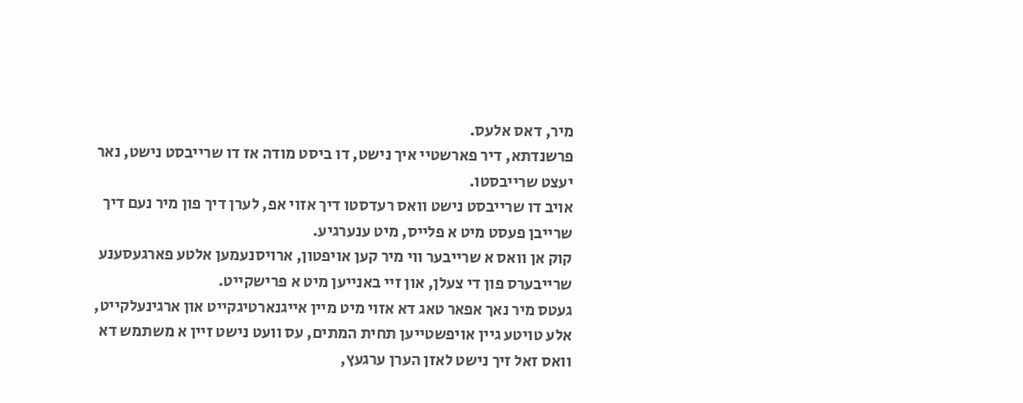מיר, דאס אלעס.
פרשנדתא, דיר פארשטיי איך נישט, דו ביסט מודה אז דו שרייבסט נישט, נאר יעצט שרייבסטו.
אויב דו שרייבסט נישט וואס רעדסטו דיך אזוי אפ, לערן דיך פון מיר נעם דיך שרייבן פעסט מיט א פלייס, מיט ענערגיע.
קוק אן וואס א שרייבער ווי מיר קען אויפטון, ארויסנעמען אלטע פארגעסענע שרייבערס פון די צעלן, און זיי באנייען מיט א פרישקייט.
געטס מיר נאך אפאר טאג דא אזוי מיט מיין אייגנארטיגקייט און ארגינעלקייט, אלע טויטע גיין אויפשטייען תחית המתים, עס וועט נישט זיין א משתמש דא וואס זאל זיך נישט לאזן הערן ערגעץ,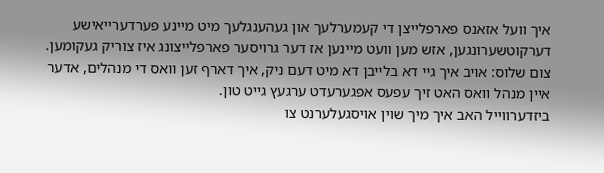איך וועל אזאנס פארפלייצן די קעמערלעך און געהענגלעך מיט מיינע פערדערייאישע דערקוטשערונגען, אזש מען וועט מיינען אז דער גרויסער פארפלייצונג איז צוריק געקומען.
צום שלוס: אויב איך גיי דא בלייבן דא מיט דעם ניק, איך דארף זען וואס די מנהלים, אדער איין מנהל וואס האט זיך עפעס אפגערעדט ערגעץ גייט טון.
ביזדערווייל האב איך מיך שוין אויסגעלערנט צו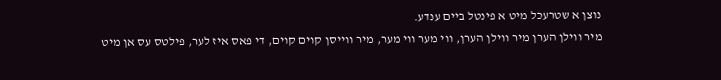נוצן א שטרעכל מיט א פינטל ביים ענדע.
מיר ווילן הערן מיר ווילן הערן, ווי מער ווי מער, מיר ווייסן קוים קוים, די פאס איז לער, פילטס עס אן מיט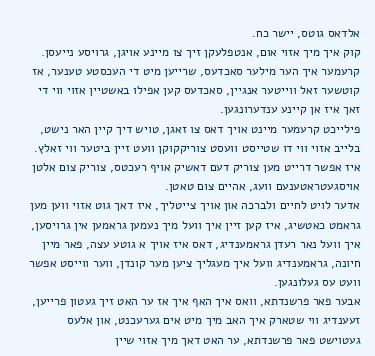אלדאס גוטס, יישר כח.
קוק איך מיך אזוי אום, אנטפלעקן זיך צו מיינע אויגן, גרויסע נייעסן.
קרעמער איך הער מילער סאכדעס, שרייען מיט די העכסטע טענער, אז קוטשער זאל ווייטער אנגיין, סאכדעס קען אפילו באשטיין אזוי ווי די זאך איז אן קיינע ענדערונגען.
פילייכט קרעמער מיינט אויך דאס צו זאגן, טויש דיך קיין האר נישט, בלייב אזוי ווי דו שטייסט וועסט צוריקקוקן וועט זיין ביטער ווי זאלץ.
איז אפשר דרייט מען צוריק דעם דאשיק אויף רעכטס, צוריק צום אלטן אויסגעטראטענעם וועג, אהיים צום טאטן.
אדער לויט לחיים ולברכה און אויך צייטליך, איז דאך גוט אזוי ווען מען גראמט כאטשיג, איז קען זיין איך וועל מיך נעמען גראמען אין גרויסען, איך וועל נאר רעדן גראמענדיג, דאס איז אויך א גוטע עצה, פאר מיין חיונה, גראמענדיג וועל איך מעגליך ציען מער קונדן, ווער ווייסט אפשר וועט עס געלונגען.
אבער פאר פרשנדתא, וואס איך האף איך אז ער האט זיך געטון פרייען, זעענדיג ווי שטארק איך האב מיך מיט אים גערעכנט, און אלעס געטוישט פאר פרשנדתא, ער האט דאך מיך אזוי שיין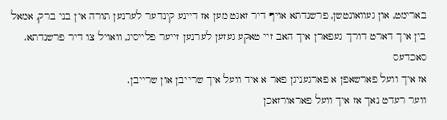בארימט, און געוואונטשן, פרשנדתא אויף דיר זאגט מען אז דיינע קינדער לערנען תורה אין בני ברק, אמאל בין איך דארט דורך געפארן איך האב זיי טאקע געזען לערנען זייער פלייסיג, וואויל צו דיר פרשנדתא.
סאכדעס
אז איך וועל פארשאפן א פארגעניגן פאר א איד וועל איך שרייבן און שרייבן.
ווער רעדט נאך אז איך וועל פאראורזאכן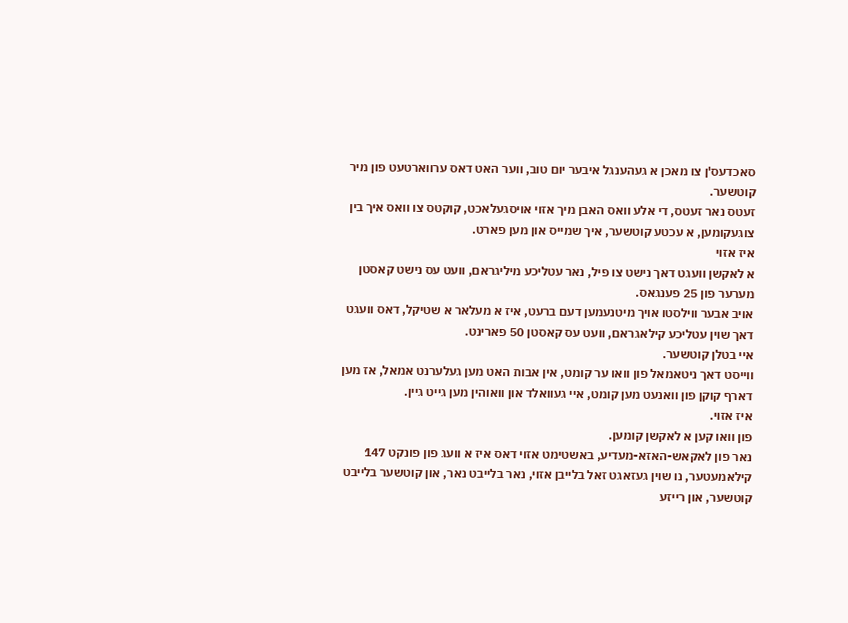סאכדעס'ן צו מאכן א געהענגל איבער יום טוב, ווער האט דאס ערווארטעט פון מיר קוטשער.
זעטס נאר זעטס, די אלע וואס האבן מיך אזוי אויסגעלאכט, קוקטס צו וואס איך בין צוגעקומען, א עכטע קוטשער, איך שמייס און מען פארט.
איז אזוי
א לאקשן וועגט דאך נישט צו פיל, נאר עטליכע מיליגראם, וועט עס נישט קאסטן מערער פון 25 פענגאס.
אויב אבער ווילסטו אויך מיטנעמען דעם ברעט, איז א מעלאר א שטיקל, דאס וועגט דאך שוין עטליכע קילאגראם, וועט עס קאסטן 50 פארינט.
איי בטלן קוטשער.
ווייסט דאך ניטאמאל פון וואו ער קומט, אין אבות האט מען געלערנט אמאל, אז מען דארף קוקן פון וואנעט מען קומט, איי געוואלד און וואוהין מען גייט גיין.
איז אזוי.
פון וואו קען א לאקשן קומען.
נאר פון לאקאש-האזא-מעדיע, באשטימט אזוי דאס איז א וועג פון פונקט 147 קילאמעטער, נו שוין געזאגט זאל בלייבן אזוי, נאר בלייבט נאר, און קוטשער בלייבט קוטשער, און רייזע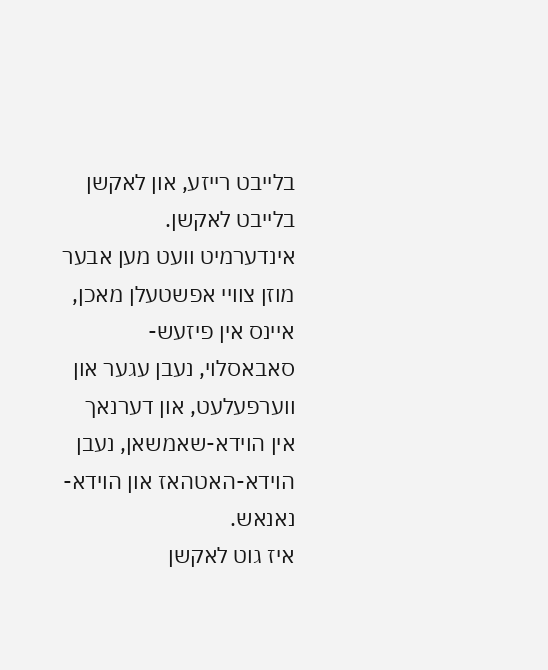בלייבט רייזע, און לאקשן בלייבט לאקשן.
אינדערמיט וועט מען אבער מוזן צוויי אפשטעלן מאכן, איינס אין פיזעש-סאבאסלוי, נעבן עגער און ווערפעלעט, און דערנאך אין הוידא-שאמשאן, נעבן הוידא-האטהאז און הוידא-נאנאש.
איז גוט לאקשן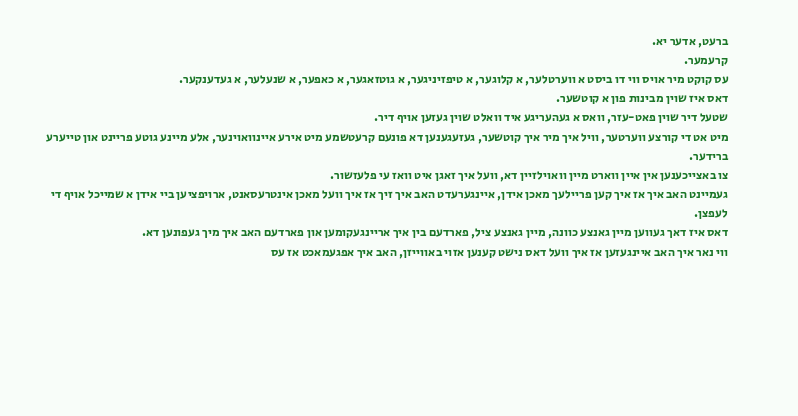ברעט, אדער יא.
קרעמער.
עס קוקט מיר אויס ווי דו ביסט א ווערטלער, א קלוגער, א טיפזיניגער, א גוטזאגער, א כאפער, א שנעלער, א געדענקער.
דאס איז שוין מבינות פון א קוטשער.
שטעל דיר שוין פאט-עזר, וואס א געהעריגע איד וואלט שוין געזען אויף דיר.
מיט אט די קורצע ווערטער, וויל איך מיר איך קוטשער, געזעגענען דא פונעם קרעטשמע מיט אירע איינוואוינער, אלע מיינע גוטע פריינט און טייערע ברידער.
צו באצייכענען אין איין ווארט מיין וואוילזיין דא, וועל איך זאגן איט וואז עי פלעזשור.
געמיינט האב איך אז איך קען פריילעך מאכן אידן, איינגערעדט האב איך זיך אז איך וועל מאכן אינטרעסאנט, ארויפציען ביי אידן א שמייכל אויף די לעפצן.
דאס איז דאך געווען מיין גאנצע כוונה, מיין גאנצע ציל, פארדעם בין איך אריינגעקומען און פארדעם האב איך מיך געפונען דא.
ווי נאר איך האב איינגעזען אז איך וועל דאס נישט קענען אזוי באווייזן, האב איך אפגעמאכט אז עס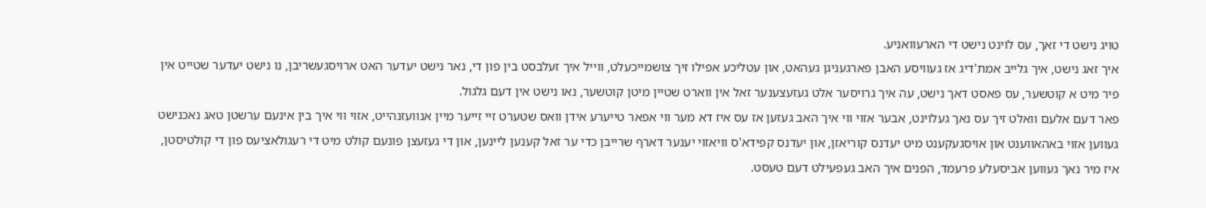טויג נישט די זאך, עס לוינט נישט די הארעוואניע.
איך זאג נישט, איך גלייב אמת'דיג אז געוויסע האבן פארגעניגן געהאט, און עטליכע אפילו זיך צושמייכעלט, ווייל איך זעלבסט בין פון די, נאר נישט יעדער האט ארויסגעשריבן, נו נישט יעדער שטייט אין פיר מיט א קוטשער, עס פאסט דאך נישט, עה איך גרויסער אלט געזעצענער זאל אין ווארט שטיין מיטן קוטשער, נאו נישט אין דעם גלגול.
פאר דעם אלעם וואלט זיך עס נאך געלוינט, אבער אזוי ווי איך האב געזען אז עס איז דא מער ווי אפאר טייערע אידן וואס שטערט זיי זייער מיין אנוועזנהייט, אזוי ווי איך בין אינעם ערשטן טאג נאכנישט געווען אזוי באהאווענט און אויסגעקענט מיט יעדנס קוריאזן, און יעדנס קפידא'ס וויאזוי יענער דארף שרייבן כדי ער זאל קענען ליינען, און די געזעצן פונעם קולט מיט די רעגולאציעס פון די קולטיסטן, איז מיר נאך געווען אביסעלע פרעמד, הפנים איך האב געפעילט דעם טעסט.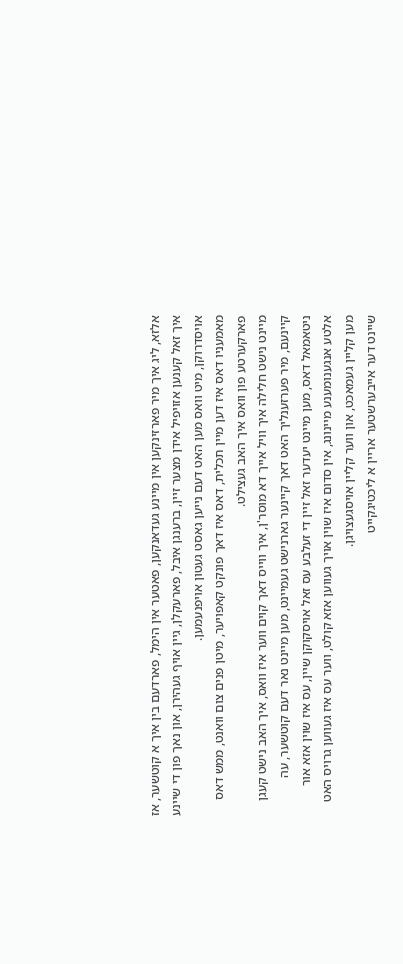אלזא, ליג איך מיר פארזינקען אין מיינע געדאנקען, פאטער אין הימל, פארדעם בין איך א קוטשער, אז איך זאל קענען אזויפיל אידן מצער זיין, ברענגן איבל, פארעקלן, גיין אויף געהירן, און נאך פון די שיינע אויסדרוקן, מיט וואס מען האט דעם נייען גאסט געטון אויפנעמען.
מאמעניו דאס איז דען מיין תכלית, דאס איז דאך פונקט קאפויער, מיטן פנים צום וואנט, ממש דאס פארקערטע פון וואס איך האב געצילט.
מיינט נישט חלילה איך וויל אייך דא מוסר'ן, איך ווייס דאך קוים ווער איז וואס, איך האב נישט קעגן קיינעם, מיר פערזענליך האט דאך קיינער גארנישט געמיינט, מען מיינט נאר דעם קוטשער, עה ניטאמאל דאס, מען מיינט יעדער זאל זיין די זעלבע עס זאל אויסקוקן שיין, עס איז שוין אזא אור אלטע אנגענומענע מיינונג, אין סדום איז שוין אויך געווען אזא קולט, ווער עס איז געווען גרויס האט מען קליין געמאכט, און ווער קליין אויסגעצויגן.
שיינט דער אייבערשטער אריין א ליכטיגקייט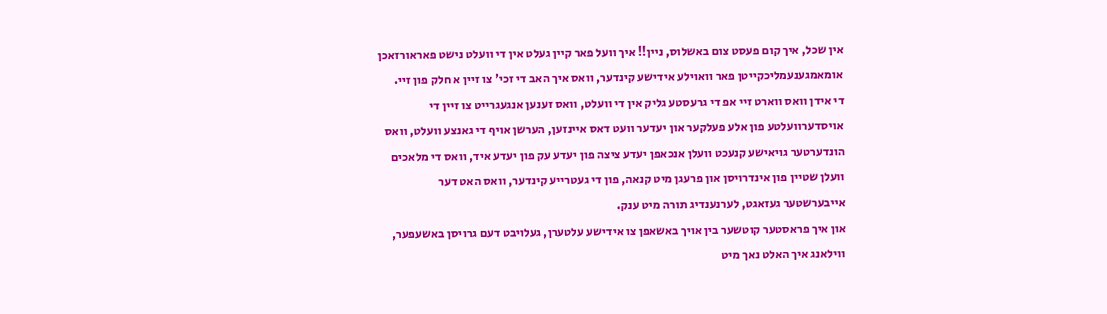אין שכל, איך קום פעסט צום באשלוס, ניין!! איך וועל פאר קיין געלט אין די וועלט נישט פאראורזאכן אומאמגענעמליכקייטן פאר וואוילע אידישע קינדער, וואס איך האב די זכי' צו זיין א חלק פון זיי.
די אידן וואס ווארט זיי אפ די גרעסטע גליק אין די וועלט, וואס זענען אנגעגרייט צו זיין די אויסדערוועלטע פון אלע פעלקער און יעדער וועט דאס איינזען, הערשן אויף די גאנצע וועלט, וואס הונדערטער גויאישע קנעכט וועלן אנכאפן יעדע ציצה פון יעדע עק פון יעדע איד, וואס די מלאכים וועלן שטיין פון אינדרויסן און פרעגן מיט קנאה, פון די געטרייע קינדער, וואס האט דער אייבערשטער געזאגט, לערנענדיג תורה מיט ענק.
און איך פראסטער קוטשער בין אויך באשאפן צו אידישע עלטערן, געלויבט דעם גרויסן באשעפער, ווילאנג איך האלט נאך מיט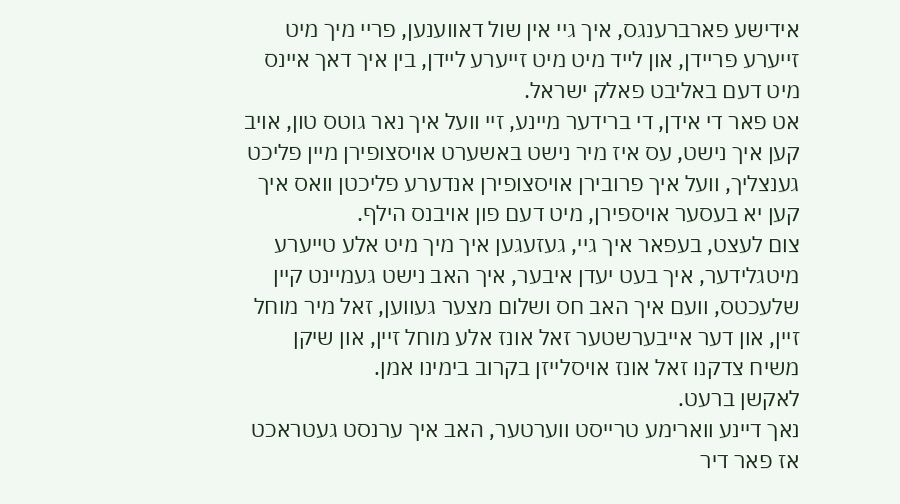אידישע פארברענגס, איך גיי אין שול דאווענען, פריי מיך מיט זייערע פריידן, און לייד מיט מיט זייערע ליידן, בין איך דאך איינס מיט דעם באליבט פאלק ישראל.
אט פאר די אידן, די ברידער מיינע, זיי וועל איך נאר גוטס טון, אויב קען איך נישט, עס איז מיר נישט באשערט אויסצופירן מיין פליכט גענצליך, וועל איך פרובירן אויסצופירן אנדערע פליכטן וואס איך קען יא בעסער אויספירן, מיט דעם פון אויבנס הילף.
צום לעצט, בעפאר איך גיי, געזעגען איך מיך מיט אלע טייערע מיטגלידער, איך בעט יעדן איבער, איך האב נישט געמיינט קיין שלעכטס, וועם איך האב חס ושלום מצער געווען, זאל מיר מוחל זיין, און דער אייבערשטער זאל אונז אלע מוחל זיין, און שיקן משיח צדקנו זאל אונז אויסלייזן בקרוב בימינו אמן.
לאקשן ברעט.
נאך דיינע ווארימע טרייסט ווערטער, האב איך ערנסט געטראכט אז פאר דיר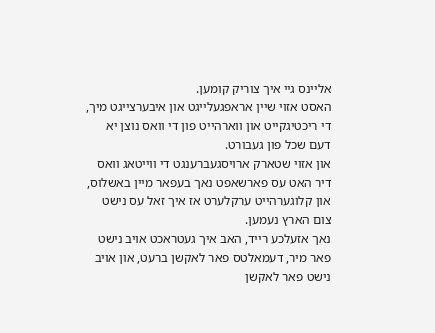אליינס גיי איך צוריק קומען.
האסט אזוי שיין אראפגעלייגט און איבערצייגט מיך, די ריכטיגקייט און ווארהייט פון די וואס נוצן יא דעם שכל פון געבורט.
און אזוי שטארק ארויסגעברענגט די ווייטאג וואס דיר האט עס פארשאפט נאך בעפאר מיין באשלוס, און קלוגערהייט ערקלערט אז איך זאל עס נישט צום הארץ נעמען.
נאך אזעלכע רייד, האב איך געטראכט אויב נישט פאר מיר, דעמאלטס פאר לאקשן ברעט, און אויב נישט פאר לאקשן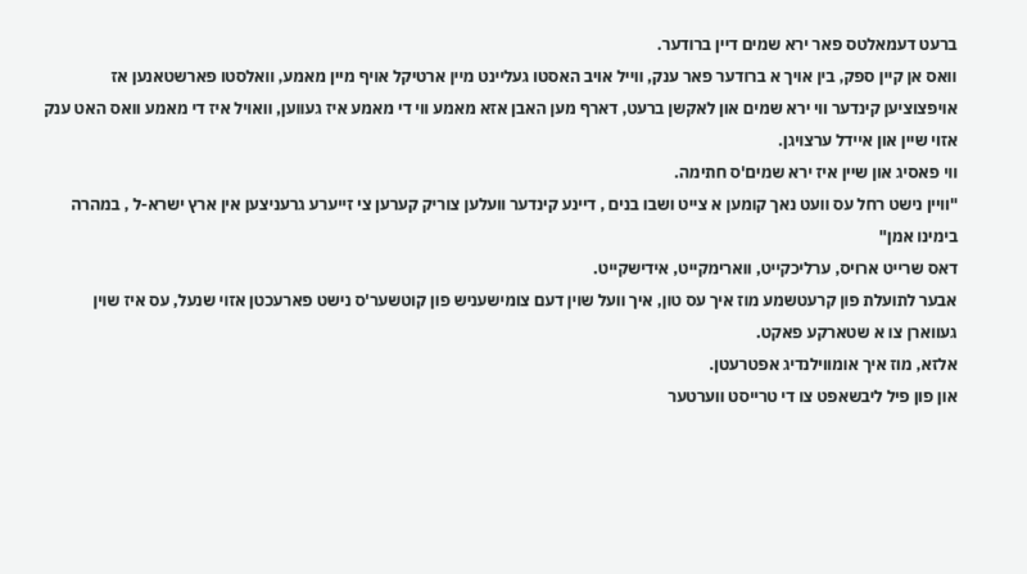ברעט דעמאלטס פאר ירא שמים דיין ברודער.
וואס אן קיין ספק, בין אויך א ברודער פאר ענק, ווייל אויב האסטו געליינט מיין ארטיקל אויף מיין מאמע, וואלסטו פארשטאנען אז אויפצוציען קינדער ווי ירא שמים און לאקשן ברעט, דארף מען האבן אזא מאמע ווי די מאמע איז געווען, וואויל איז די מאמע וואס האט ענק אזוי שיין און איידל ערצויגן.
ווי פאסיג און שיין איז ירא שמים'ס חתימה.
"וויין נישט רחל עס וועט נאך קומען א צייט ושבו בנים , דיינע קינדער וועלען צוריק קערען צי זייערע גרעניצען אין ארץ ישרא-ל , במהרה בימינו אמן"
דאס שרייט ארויס, ערליכקייט, ווארימקייט, אידישקייט.
אבער לתועלת פון קרעטשמע מוז איך עס טון, איך וועל שוין דעם צומישעניש פון קוטשער'ס נישט פארעכטן אזוי שנעל, עס איז שוין געווארן צו א שטארקע פאקט.
אלזא, מוז איך אומווילנדיג אפטרעטן.
און פון פיל ליבשאפט צו די טרייסט ווערטער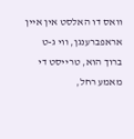וואס דו האלסט אין איין אראפברענגן, ווי ג-ט ברוך הוא, טרייסט די מאמע רחל,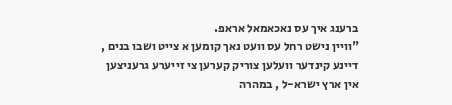ברענג איך עס נאכאמאל אראפ.
"וויין נישט רחל עס וועט נאך קומען א צייט ושבו בנים , דיינע קינדער וועלען צוריק קערען צי זייערע גרעניצען אין ארץ ישרא-ל , במהרה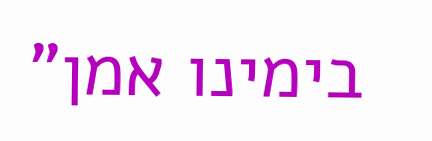בימינו אמן"